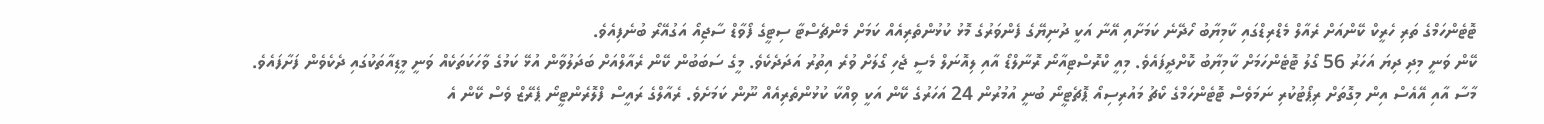ޓޮޓެންހަމްގެ ތަރި ހެރީކް ކޭންއަށް ރެއާލް މެޑްރިޑްގައި ކާމިޔާބު ހޯދޭނެ ކަމަށާއި އޭނާ އަކީ ދުނިޔޭގެ ފެންވަރުގެ މޮޅު ކުޅުންތެރިއެއް ކަމަށް މެންޗެސްޓާ ސިޓީގެ ފޯވާޑް ސާޖިއޯ އަގުއޭރޯ ބުނެފިއެވެ.
ކޭން ވަނީ މިދި ދިޔަ އަހަރު 56 ގޯލު ޓޮޓެންހަމަށް ކާމިޔާބު ކޮށްދީފައެވެ. މިއީ ކްރޮސްޓިއާނޯ ރޮނާލްޑޯ އާއި ލިއޮނަލް މެސީ ޖެހި ގޯލަށް ވުރެ އިތުރު އަދަދެކެވެ. މީގެ ސަބަބުން ކޭން ރެއާލްއަށް ބަދަލުވާން އުޅޭ ކަމުގެ ވާހަކަތަކެއް ވަނީ މީޑިއާތަކުގައި ދެކެވެން ފަށާފައެވެ.
މާސާ އާއި އޭއެސް އިން މިގޮތަށް ރިޕޯޓުކުރި ނަމަވެސް ޓޮޓެންހަމްގެ ކޯޗު މައުރިސިއޯ ޕޮޗެޓީނޯ ބުނީ އުމުރުން 24 އަހަރުގެ ކޭން އަކީ ވިއްކާ ކުޅުންތެރިއެއް ނޫން ކަމަށެވެ. ރެއާލްގެ ރައީސް ފްލޮރެންޓީނޯ ޕެރޭޒް ވެސް ކޭން އެ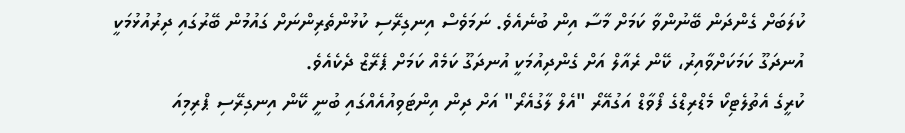ކުލަބަށް ގެންދަން ބޭނުންވާ ކަމަށް މާސާ އިން ބުނެއެވެ. ނަމަވެސް އިނގިރޭސި ކުޅުންތެރިންނަށް ގައުމުން ބޭރުގައި ދިރުއުޅުމަކީ އުނދަގޫ ކަމަކަށްވާއިރު، ކޭން ރެއާލް އަށް ގެންދިއުމަކީ އުނދަގޫ ކަމެއް ކަމަށް ޕެރޭޒް ދެކެއެވެ.
ކުރީގެ އެތުލެޓިކޯ މެޑްރިޑްގެ ފޯވާޑް އަގުއޭރޯ "އެލް ލާގުއެރޯ" އަށް ދިން އިންޓަވިއުއެއްގައި ބުނީ ކޭން އިނގިރޭސި ޕްރިމިއަ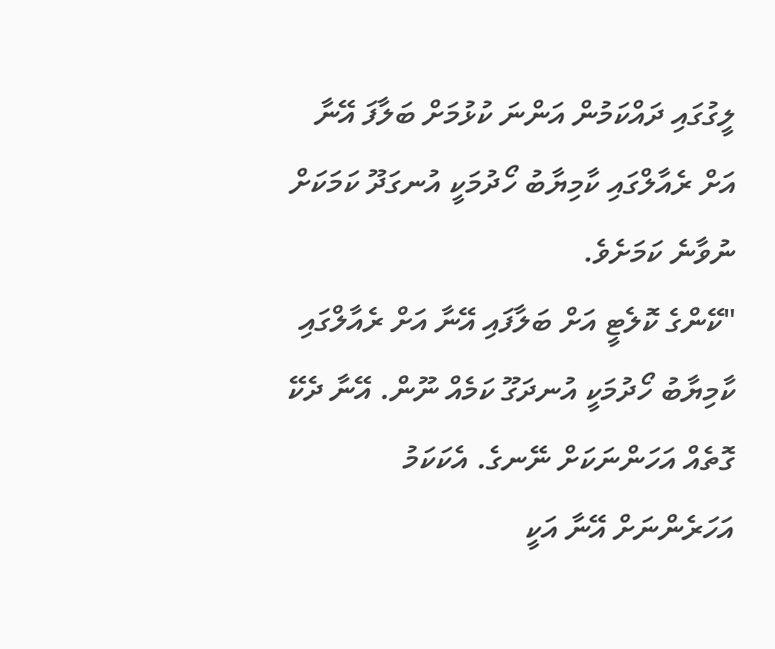ލީގުގައި ދައްކަމުން އަންނަ ކުޅުމަށް ބަލާފަ އޭނާ އަށް ރެއާލްގައި ކާމިޔާބު ހޯދުމަކީ އުނގަދޫ ކަމަކަށް ނުވާނެ ކަމަށެވެ.
"ކޭންގެ ކޮލެޓީ އަށް ބަލާފައި އޭނާ އަށް ރެއާލްގައި ކާމިޔާބު ހޯދުމަކީ އުނދަގޫ ކަމެއް ނޫން. އޭނާ ދެކޭ ގޮތެއް އަހަންނަކަށް ނޭނގެ. އެކަކަމު އަހަރެންނަށް އޭނާ އަކީ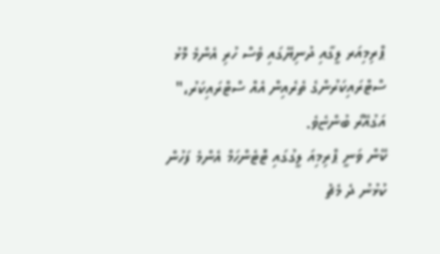ޕްރިމިއަރ ލީގާއި ދުނިޔޭގައި ވެސް ހުރި އެންމެ މޮޅު ސްޓްރައިކަރުންގެ ތެރެއިން އެއް ސްޓްރައިކަރު،" އަގުއޭރޯ ބުންޏެވެ.
ކޭން ވަނީ ޕްރިމިއަ ލީގުގައި ޓޮޓެންހަމް އެންމެ ފަހުން ކުޅުނު ދެ މެޗު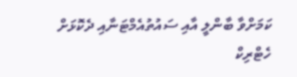ކަމަށްވާ ބާންލީ އާއި ސައުތުއެމްޓަނާއި ދެކޮޅަށް ހެޓްރިކް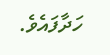ހަދާފައެވެ.